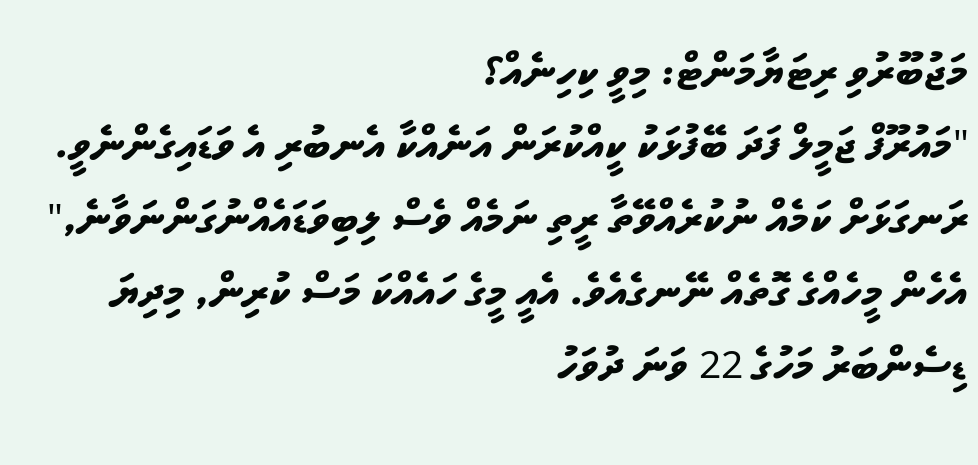މަޖުބޫރުވި ރިޓަޔާމަންޓް: މިވީ ކިހިނެއް؟
"މައުރޫފް ޖަމީލް ފަދަ ބޭފުޅަކު ކީއްކުރަން އަނެއްކާ އެނބުރި އެ ވަޑައިގެންނެވީ. ރަނގަޅަށް ކަމެއް ނުކުރެއްވޭތާ ރީތި ނަމެއް ވެސް ލިބިވަޑައެއްނުގަންނަވާނެ," އެހެން މީހެއްގެ ގޮތެއް ނޭނގެއެވެ. އެއީ މީގެ ހައެއްކަ މަސް ކުރިން, މިދިޔަ ޑިސެންބަރު މަހުގެ 22 ވަނަ ދުވަހު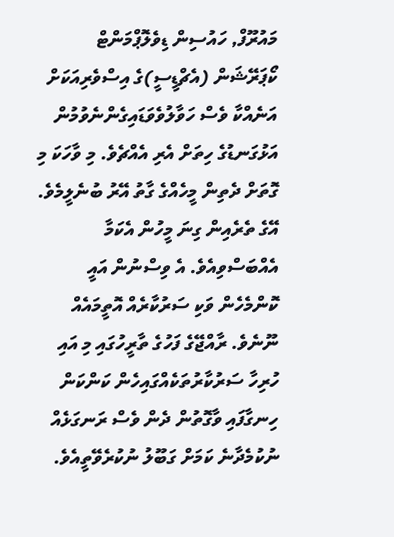މައުރޫފް, ހައުސިން ޑިވެލޮޕްމަންޓް ކޯޕަރޭޝަން (އެޗްޑީސީ)ގެ އިސްވެރިއަކަށް އަނެއްކާ ވެސް ހަވާލުވެވަޑައިގެންނެވުމުން އަޅުގަނޑުގެ ހިތަށް އެރި އެއްޗެވެ. މި ވާހަކަ މި ގޮތަށް ދެތިން މީހެއްގެ ގާތު އޭރު ބުނެލީމެވެ. އޭގެ ތެރެއިން ގިނަ މީހުން އެކަމާ އެއްބަސްވިއެވެ. އެ ވިސްނުން އައީ ކޮންމެހެން ވަކި ސަރުކާރެއް އޮތީމައެއް ނޫނެވެ. ރާއްޖޭގެ ފަހުގެ ތާރީހުގައި މި އައި ހުރިހާ ސަރުކާރުތަކެއްގައިހެން ކަންކަން ހިނގާފައި ވާގޮތުން ދެން ވެސް ރަނގަޅެއް ނުކުމެދާނެ ކަމަށް ގަބޫލު ނުކުރެވޭތީއެވެ.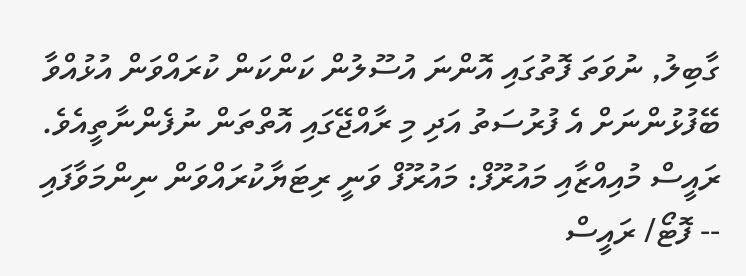ގާބިލު, ނުވަތަ ފޮތުގައި އޮންނަ އުސޫލުން ކަންކަން ކުރައްވަން އުޅުއްވާ ބޭފުޅުންނަށް އެ ފުރުސަތު އަދި މި ރާއްޖޭގައި އޮތްތަން ނުފެންނާތީއެވެ. ރައީސް މުއިއްޒާއި މައުރޫފް: މައުރޫފް ވަނީ ރިޓަޔާކުރައްވަން ނިންމަވާފައި -- ފޮޓޯ/ ރައީސް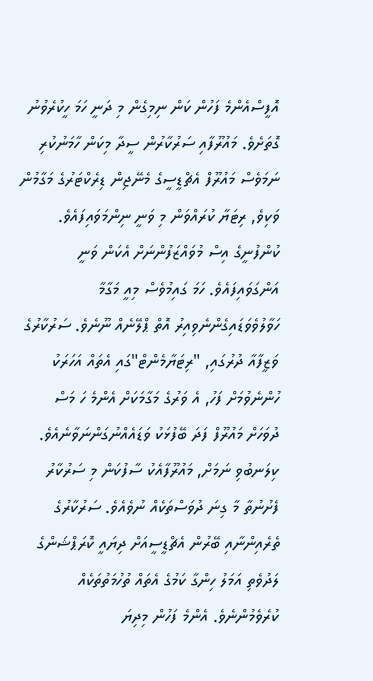އޮފީސްއެންމެ ފަހުން ކަން ނިމިގެން މި ދަނީ ހަމަ ހީކުރެވުނު ގޮތަށެވެ. މައުރޫފާއި ސަރުކާރުން ސީދާ މިކަން ހާމަނުކުރި ނަމަވެސް މައުރޫފް އެޗްޑީސީގެ މެނޭޖިން ޑިރެކްޓަރުގެ މަގާމުން ވަކިވެ, ރިޓަޔާ ކުރައްވަން މި ވަނީ ނިންމަވައިފައެވެ. ކުންފުނީގެ އިސް މުވައްޒަފުންނަށް އެކަން ވަނީ އަންގަވައިފައެވެ. ހަމަ ގައިމުވެސް މިއީ މަގާމާ ހަވާލުވެވަޑައިގެންނެވިއިރު އޮތް ޕްލޭނެއް ނޫނެވެ. ސަރުކާރުގެ ވަޒީފާއާ ދުރުގައި, "ރިޓަޔާމެންޓް"ގައި އެތައް އަހަރަކު ހުންނެވުމަށް ފަހު, އެ ވަރުގެ މަގާމަކަށް އެންމެ ހަ މަސް ދުވަހަށް މައުރޫފް ފަދަ ބޭފުޅަކު ވަޑައެއްނުގަންނަވާނެއެވެ. ކިލަނބުވި ނަމަށް, މައުރޫފާއެކު ސާފުކަން މި ސަރުކާރު ފެށުނުތާ މާ ގިނަ ދުވަސްތަކެއް ނުވެއެވެ. ސަރުކާރުގެ ތެރެއިންނާއި ބޭރުން އެޗްޑީސީއަށް ދިޔައީ ކޮރަޕްޝަންގެ ލަދުވެތި އަމަލު ހިންގާ ކަމުގެ އެތައް ތުހުމަތުތަކެއް ކުރެވެމުންނެވެ. އެންމެ ފަހުން މިދިޔަ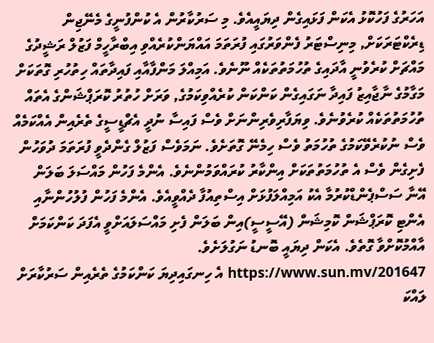އަހަރުގެ ފަހުކޮޅު އެކަން ފަޅައިގެން ދިޔައީއެވެ. މި ސަރުކާރުން އެ ކުންފުނީގެ މެނޭޖިން ޑިރެކްޓަރަކަށް, މިނިސްޓަރު ފެންވަރުގައި ފުރަތަމަ އައްޔަންކުރެއްވި އިބްރާހީމް ފަޒުލް ރަޝީދުގެ މައްޗަށް ކުރެވުނީ އާދައިގެ ތުހުމަތުތަކެއް ނޫނެވެ. އަމިއްލަ މަންފާއާއި ފައިދާތައް ހިތުހުރި ގޮތަކަށް މަގާމުގެ ނާޖާއިޒު ފައިދާ ނަގައިގެން ކަންކަން ކުރެއްވިކަމުގެ, ވަރަށް ހުތުރު ކޮރަޕްޝަންގެ އެތައް ތުހުމަތުތަކެއް ކުރެވުނެވެ. ވިޔަފާރިވެރިންނަށް ވެސް ފައިސާ ނުދީ އެޗްޑީސީގެ ތެރެއިން އެއްކަމެއް ވެސް ނުކުރެވޭކަމުގެ ތުހުމަތު ވެސް ހިމެނޭ ގޮތަށެވެ. ނަމަވެސް ފަޒުލް ގެންދެވީ ފުރަތަމަ ދުވަހުން ފެށިގެން ވެސް އެ ތުހުމަތުތަކަށް އިންކާރު ކުރައްވަމުންނެވެ. އެންމެ ފަހުން މައްސަލަ ބަލަން އޭނާ ސަސްޕެންޑްކުރުމާ އެކު އަމިއްލަފުޅަށް އިސްތިއުފާ ދެއްވީއެވެ. އެންމެ ފަހުން ފުލުހުންނާއި އެންޓި ކޮރަޕްޝަން ކޮމިޝަން (އޭސީސީ)އިން ބަލަން ފެށި މައްސަލައަށްވީ އެފަދަ ކަންކަމަށް އާއްމުކޮށްވާ ގޮތެވެ. އެކަން ދިޔައީ ބޮނޑު ނަގުލަށެވެ. https://www.sun.mv/201647 އެ ހިނގައިދިޔަ ކަންކަމުގެ ތެރެއިން ސަރުކާރަށް ލައްކަ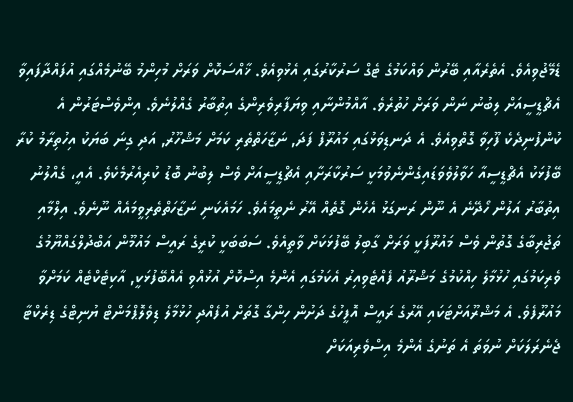ޑެމޭޖުވިއެވެ. އެތެރެއާއި ބޭރުން ވައްކަމުގެ ޓެގް ސަރުކާރުގައި އެޅުވިއެވެ. ޚާއްސަކޮށް ވަރަށް މުހިންމު ބޭނުމެއްގައި އުފައްދާފައިވާ އެޗްޑީސީއަށް ލިބުނު ނަން ވަރަށް ހުތުރެވެ. އާއްމުންނާއި ވިޔަފާރިވެރިންގެ އިތުބާރު ގެއްލުނެވެ. އިންވެސްޓަރުން އެ ކުންފުނިދެކެ ފޫހިވާ ގޮތްވިއެވެ. އެ ދަނޑިވަޅުގައި މައުރޫފް ފަދަ, ނަޒާހަތްތެރި ކަމަށް މަޝްހޫރު, އަދި ގިނަ ބަޔަކު އިހުތިރާމު ކުރާ ބޭފުޅަކު އެޗްޑީސީއާ ހަވާލުވެވަޑައިގެންނެވުމަކީ ސަރުކާރަށާއި އެޗްޑީސީއަށް ވެސް ލިބުނު ބޮޑު ކުރިއެރުމެކެވެ. އެއީ، ގެއްލުނު އިތުބާރު އަލުން ހޯދޭނެ އެ ނޫން ރަނގަޅު އެހެން ގޮތެއް އޭރު ނެތީމައެވެ. ހަމައެކަނި ނަޒާހަތްތެރިވީމައެއް ނޫނެވެ. އިލްމާއި ތަޖުރިބާގެ ގޮތުން ވެސް މައުރޫފަކީ ވަރަށް ގާބިލު ބޭފުޅަކަށް ވާތީއެވެ. ސަބަބަކީ ކުރީގެ ރައީސް މައުމޫން އަބްދުލްގައްޔޫމުގެ ވެރިކަމުގައި ހުޅުމާލެ ހިއްކުމުގެ މަޝްރޫއު ފެއްޓެވިއިރު އެކަމުގައި އެންމެ އިސްކޮށް އުޅުއްވި އެއްބޭފުޅަކީ, އާކިޓެކްޓެއް ކަމަށްވާ މައުރޫފެވެ. އެ މަޝްރޫއަށްޓަކައި އޭރުގެ ރައީސް އޮފީހުގެ ދަށުން ހިންގާ ގޮތަށް އުފެއްދި ހުޅުމާލެ ޑިވެލޮޕްމަންޓް ޔުނިޓްގެ ޑިރެކްޓާ ޖެނެރަލަކަށް ނުވަތަ އެ ތަނުގެ އެންމެ އިސްވެރިއަކަށް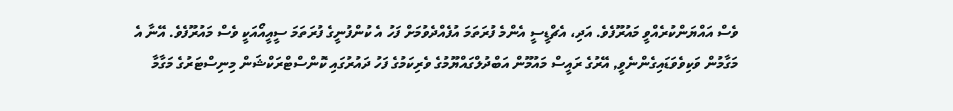ވެސް އައްޔަންކުރެއްވީ މައުރޫފެވެ. އަދި، އެޗްޑީސީ އެންމެ ފުރަތަމަ އުފެއްދެވުމަށް ފަހު އެ ކުންފުނީގެ ފުރަތަމަ ސީއީއޯއަކީ ވެސް މައުރޫފެވެ. އޭނާ އެ މަގާމުން ވަކިވެވަޑައިގެންނެވީ, އޭރުގެ ރައީސް މައުމޫން އަބްދުލްގައްޔޫމުގެ ވެރިކަމުގެ ފަހު ދައުރުގައި ކޮންސްޓްރަކްޝަން މިނިސްޓަރުގެ މަގާމާ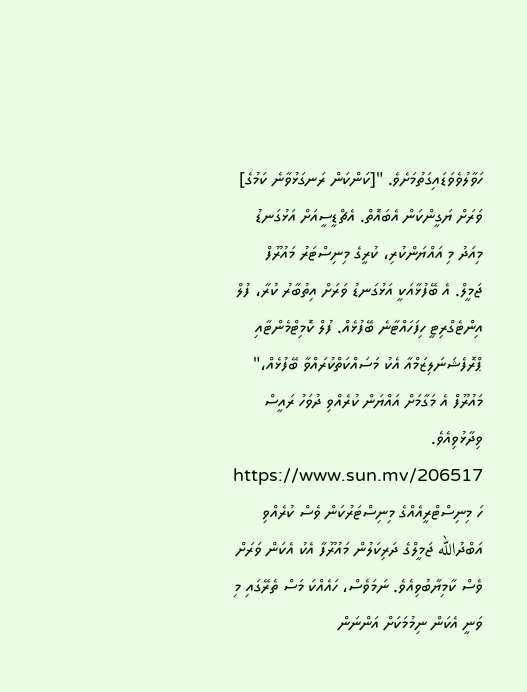ހަވާލުވެވަޑައިގަތުމަށެވެ. "[ކަންކަން ރަނގަޅުވާނެ ކަމުގެ] ވަރަށް ޔަގީންކަން އެބައޮތް. އެޗްޑީސީއަށް އަޅުގަނޑު މިއަދު މި އައްޔަންކުރި، ކުރީގެ މިނިސްޓަރު މައުރޫފް ޖަމީލް. އެ ބޭފުޅާއަކީ އަޅުގަނޑު ވަރަށް އިތުބާރު ކުރާ، ފުލް އިންޓެގްރިޓީ ހިފަހައްޓާނެ ބޭފުޅެއް. ފުލް ކޮމިޓްމެންޓާއި ޕްރޮފެޝަނަލިޒަމްއާ އެކު މަސައްކަތްކުރައްވާ ބޭފުޅެއް،" މައުރޫފް އެ މަގާމަށް އައްޔަން ކުރެއްވި ދުވަހު ރައީސް ވިދާޅުވިއެވެ. https://www.sun.mv/206517 ހަ މިނިސްޓްރީއެއްގެ މިނިސްޓަރުކަން ވެސް ކުރެއްވި އަބްދުالله ޖަމީލްގެ ދަރިކަލުން މައުރޫފާ އެކު އެކަން ވަރަށް ވެސް ކާމިޔާބުވިއެވެ. ނަމަވެސް، ހައެއްކަ މަސް ތެރޭގައި މި ވަނީ އެކަން ނިމުމަކަށް އަންނަން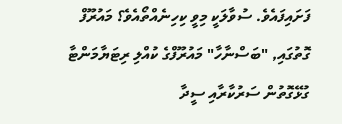ފަށައިފައެވެ. ސުވާލަކީ މިވީ ކިހިނެއްތޯއެވެ؟ މައުރޫފް ގޮތުގައި, "ބަސްނާހާ" މައުރޫފްގެ ކުއްލި ރިޓަޔާމަންޓާ ގުޅޭގޮތުން ސަރުކާރާއި ސީދާ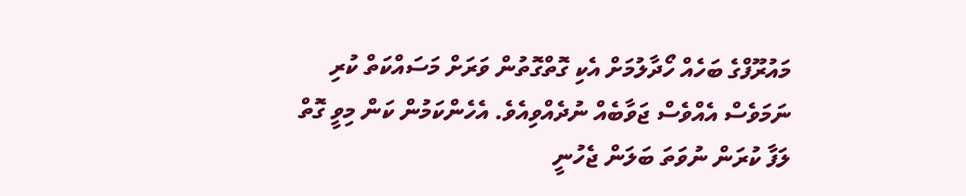މައުރޫފްގެ ބަހެއް ހޯދާލުމަށް އެކި ގޮތްގޮތުން ވަރަށް މަސައްކަތް ކުރި ނަމަވެސް އެއްވެސް ޖަވާބެއް ނުދެއްވިއެވެ. އެހެންކަމުން ކަން މިވީ ގޮތް ލަފާ ކުރަން ނުވަތަ ބަލަން ޖެހުނީ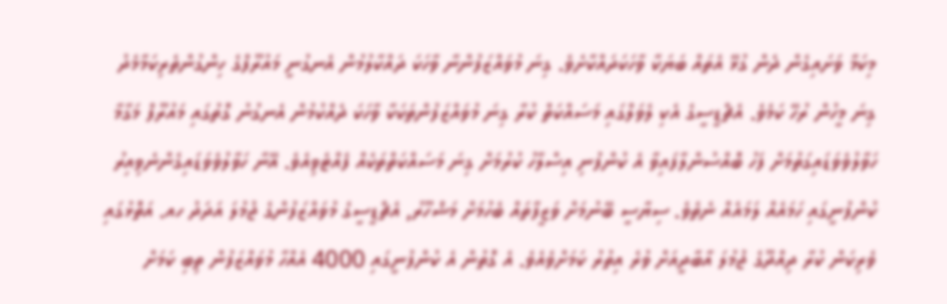މިކަމާ ވަށައިގެން ދެން ގުޅޭ އެތައް ބަޔަކާ ވާހަކަދައްކާށެވެ. ގިނަ މުވައްޒަފުންނާ ވާހަކަ ދައްކާލުމުން އެނގުނީ މައުރޫފްގެ ހިންގުންތެރިކަމާމެދު ގިނަ މީހުން ރުހޭ ކަމެވެ. އެޗްޑީސީގެ އެކި ލެވަލްގައި މަސައްކަތް ކުރާ ގިނަ މުވައްޒަފުންތަކަކާ ވާހަކަ ދެއްކުމުން އެނގުނު ގޮތުގައި މައުރޫފް މަގާމާ ހަވާލުވެވަޑައިގަތުމަށް ފަހު ބޮއްސުންލާފައިވާ އެ ކުންފުނި އިސްލާހު ކުރުމަށް ގިނަ މަސައްކަތްތަކެއް ފެއްޓެވިއެވެ. އޭނާ ހަވާލުވެވަޑައިގެންނެވިއިރު ކުންފުނީގައި ހަމައެއް ލަމައެއް ނެތެވެ. ސިޔާސީ ބޭނުމަށް ވަޒީފާތައް ބެހުމަށް މަޝްހޫރު, އެޗްޑީސީގެ މުވައްޒަފުންގެ ޖުމުލަ އަދަދު ހއ. އަތޮޅުގައި ވެރިކަން ކުރާ ދިއްދޫގެ ޖުމުލަ އާބާދީއަށް ވުރެ އިތުރު ކަމަށްވެއެވެ. އެ ގޮތުން އެ ކުންފުނީގައި 4000 އެއްހާ މުވައްޒަފުން ތިބި ކަމަށް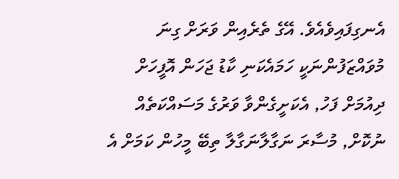އެނގިފައިވެއެވެ. އޭގެ ތެރެއިން ވަރަށް ގިނަ މުވައްޒަފުންނަކީ ހަމައެކަނި ކާޑު ޖަހަން އޮފީހަށް ދިއުމަށް ފަހު, އެކަށީގެންވާ ވަރުގެ މަސައްކަތެއް ނުކޮށް, މުސާރަ ނަގާލާނަގާލާ ތިބޭ މީހުން ކަމަށް އެ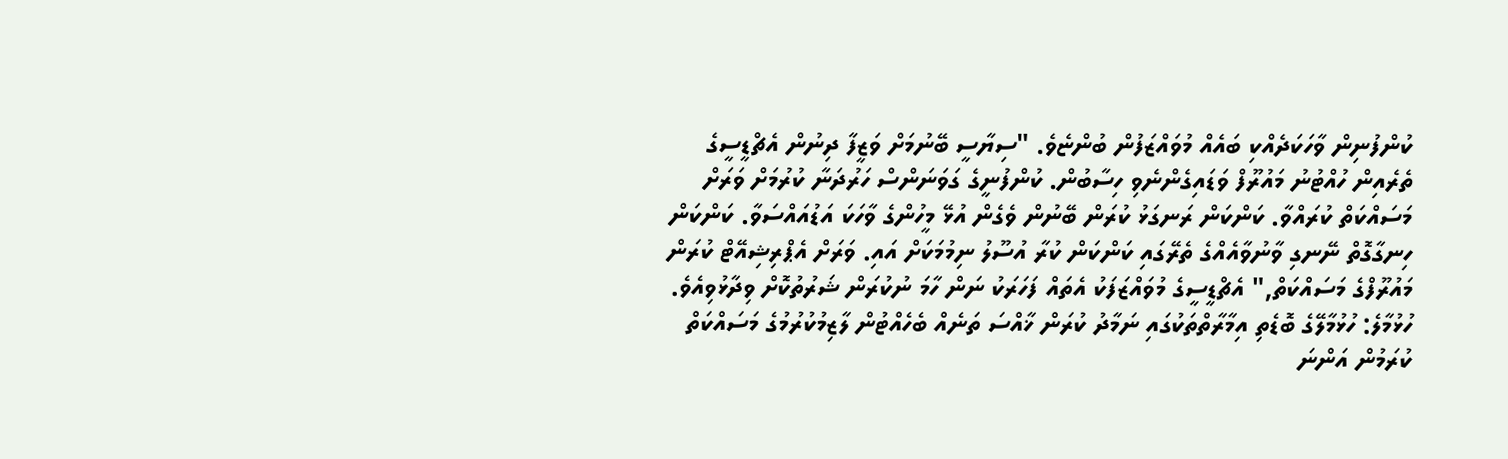ކުންފުނިން ވާހަކަދެއްކި ބައެއް މުވައްޒަފުން ބުންޏެވެ. "ސިޔާސީ ބޭނުމަށް ވަޒީފާ ދިނުން އެޗްޑީސީގެ ތެރެއިން ހުއްޓުނު މައުރޫފް ވަޑައިގެންނެވި ހިސާބުން. ކުންފުނީގެ ގަވަނަންސް ހަރުދަނާ ކުރުމަށް ވަރަށް މަސައްކަތް ކުރައްވާ. ކަންކަން ރަނގަޅު ކުރަން ބޭނުން ވެގެން އުޅޭ މީހުންގެ ވާހަކަ އަޑުއައްސަވާ. ކަންކަން ހިނގާގޮތް ނޭނގި ވާނުވާއެއްގެ ތެރޭގައި ކަންކަން ކުރާ އުސޫލު ނިމުމަކަށް އައި. ވަރަށް އެޕްރިޝިއޭޓް ކުރަން މައުރޫފްގެ މަސައްކަތް," އެޗްޑީސީގެ މުވައްޒަފަކު އެތައް ފަހަރަކު ނަން ހާމަ ނުކުރަން ޝަރުތުކޮށް ވިދާޅުވިއެވެ. ހުޅުމާލެ: ހުޅުމާލޭގެ ބޮޑެތި އިމާރާތްތަކުގައި ނަމާދު ކުރަން ޚާއްސަ ތަނެއް ބެހެއްޓުން ލާޒިމުކުރުމުގެ މަސައްކަތް ކުރަމުން އަންނަ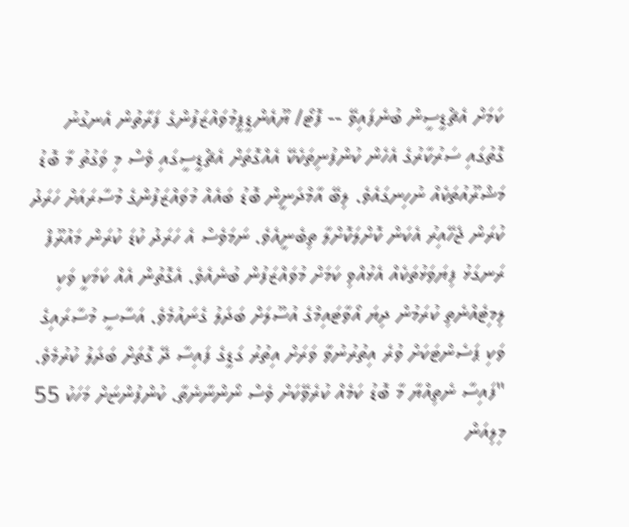ކަމަށް އެޗްޑީސީން ބުނެފައިވޭ -- ފޮޓޯ/ ޔޫއެންޑީޕީމުވައްޒަފުންގެ ފަރާތުން އެނގުނު ގޮތުގައި ސަރުކާރުގެ އެހެން ކުންފުނިތަކެކޭ އެއްގޮތަށް އެޗްޑީސީގައި ވެސް މި ވަގުތު މާ ބޮޑު މަޝްރޫއުތަކެއް ނުހިނގައެވެ. ލިބޭ އާމްދަނީން ބޮޑު ބައެއް މުވައްޒަފުންގެ މުސާރައަށް ހަރަދު ކުރަން ޖެހޭއިރު އެކަން ކޮށްލަކޮށްލާ ތިބެނީއެވެ. ނަމަވެސް އެ ހަރަދު ކުޑަ ކުރަން މައުރޫފް ރަނގަޅު ފިޔަވަޅުތަކެއް އެޅުއްވި ކަމަށް މުވައްޒަފުން ބުނެއެވެ. އެގޮތުން އެއް ކަމަކީ ވަކި ލިމިޓެއްނެތި ކުރަމުން ދިޔަ އޯވާޓައިމްގެ އުސޫލަށް ބަދަލު ގެނައުމެވެ. އަސާސީ މުސާރައިގެ ވަކި ޕަސެންޓަކަށް ވުރެ އިތުރުނުވާ ވަރަށް އިތުރު ގަޑީގެ ފައިސާ ދޭ ގޮތަށް ބަދަލު ކުރުމެވެ. "ފައިސާ ނެތިއްޔާ މާ ބޮޑު ކަމެއް ކުރެވޭކަށް ވެސް ނޯންނާނެތާ. ކުންފުންޏަށް މަހަކު 55 މިލިއަން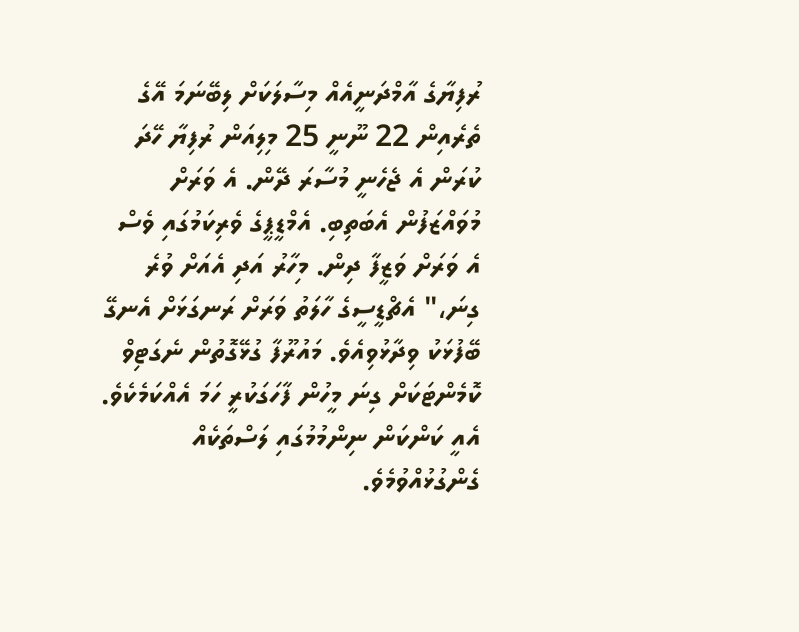ރުފިޔާގެ އާމްދަނީއެއް މިސާލަކަށް ލިބޭނަމަ އޭގެ ތެރެއިން 22 ނޫނީ 25 މިލިއަން ރުފިޔާ ހޭދަ ކުރަން އެ ޖެހެނީ މުސާރަ ދޭން. އެ ވަރަށް މުވައްޒަފުން އެބަތިބި. އެމްޑީޕީގެ ވެރިކަމުގައި ވެސް އެ ވަރަށް ވަޒީފާ ދިން. މިހާރު އަދި އެއަށް ވުރެ ގިނަ،" އެޗްޑީސީގެ ހާލަތު ވަރަށް ރަނގަޅަށް އެނގޭ ބޭފުޅަކު ވިދާޅުވިއެވެ. މައުރޫފާ ގުޅޭގޮތުން ނެގަޓިވް ކޮމެންޓަކަށް ގިނަ މީހުން ފާހަގަކުރީ ހަމަ އެއްކަމެކެވެ. އެއީ ކަންކަން ނިންމުމުގައި ލަސްތަކެއް ގެންގުޅުއްވުމެވެ.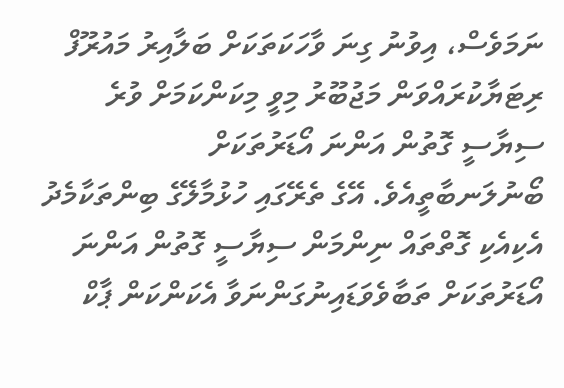ނަމަވެސް، އިވުނު ގިނަ ވާހަކަތަކަށް ބަލާއިރު މައުރޫފް ރިޓަޔާކުރައްވަން މަޖުބޫރު މިވީ މިކަންކަމަށް ވުރެ ސިޔާސީ ގޮތުން އަންނަ އޯޑަރުތަކަށް ބޯނުލަނބާތީއެވެ. އޭގެ ތެރޭގައި ހުޅުމާލޭގެ ބިންތަކާމެދު އެކިއެކި ގޮތްތައް ނިންމަން ސިޔާސީ ގޮތުން އަންނަ އޯޑަރުތަކަށް ތަބާވެވަޑައިނުގަންނަވާ އެކަންކަން ޕާކް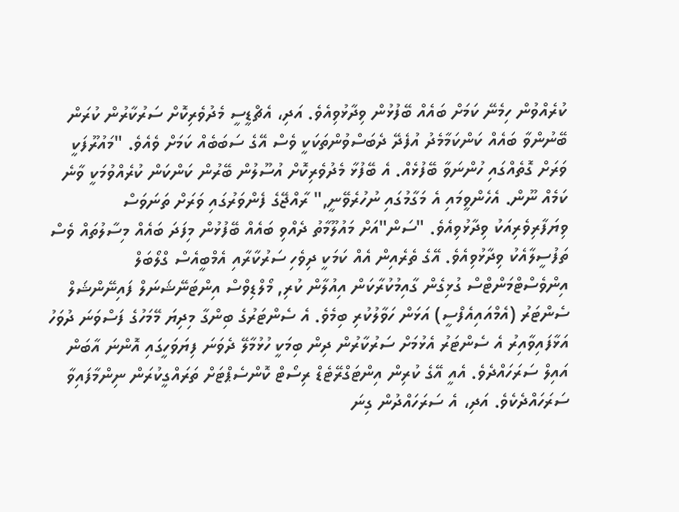ކުރެއްވުން ހިމެނޭ ކަމަށް ބައެއް ބޭފުޅުން ވިދާޅުވިއެވެ. އަދި، އެޗްޑީސީ މެދުވެރިކޮށް ސަރުކާރުން ކުރަން ބޭނުންވާ ބައެއް ކަންކަމާމެދު އުފެދޭ ދެބަސްވުންތަކަކީ ވެސް އޭގެ ސަބަބެއް ކަމަށް ވެއެވެ. "މައުރޫފަކީ ވަރަށް ގޮތެއްގައި ހުންނަވާ ބޭފުޅެއް. އެ ބޭފުޅާ މެދުވެރިކޮށް އުސޫލުން ބޭރުން ކަންކަން ކުރެއްވުމަކީ ވާނެ ކަމެއް ނޫން. އެހެންވީމައި އެ މަގާމުގައި ނުހުރެވޭނީ," ރާއްޖޭގެ ފެންވަރުގައި ވަރަށް ތަނަވަސް ވިޔަފާރިވެރިއަކު ވިދާޅުވިއެވެ. "ސަން"އަށް މައުލޫމާތު ދެއްވި ބައެއް ބޭފުޅުން މިފަދަ ބައެއް މިސާލުތައް ވެސް ތަފުސީލާއެކު ވިދާޅުވިއެވެ. އޭގެ ތެރެއިން އެއް ކަމަކީ ދިވެހި ސަރުކާރާއި އެމްބީއެސް ގްލޯބަލް އިންވެސްޓްމަންޓްސް ގުޅިގެން ގާއިމުކުރާކަން އިއުލާން ކުރި, މޯލްޑިވްސް އިންޓަނޭޝަނަލް ފައިނޭންޝަލް ސެންޓަރު (އެމްއައިއެފްސީ) އަޅަން ހަވާލުކުރި ބިމެވެ. އެ ސެންޓަރުގެ ބިންގާ މިދިޔަ މޭމަހުގެ ފަސްވަނަ ދުވަހު އަޅާފައިވާއިރު އެ ސެންޓަރު އެޅުމަށް ސަރުކާރުން ދިން ބިމަކީ ހުޅުމާލޭ ދެވަނަ ފިޔަވަހީގައި އޮންނަ އާބަން އައިލް ސަރަހައްދެވެ. އެއީ އޭގެ ކުރިން އިންޓަގްރޭޓެޑް ރިސޯޓް ކޮންސެޕްޓަށް ތަރައްގީކުރަން ނިންމާފައިވާ ސަރަހައްދެކެވެ. އަދި، އެ ސަރަހައްދުން ގިނަ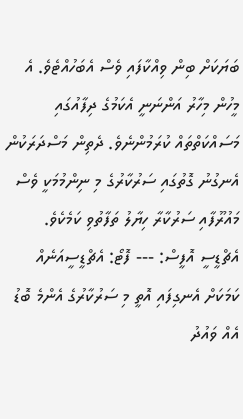ބަޔަކަށް ބިން ވިއްކާފައި ވެސް އެބަހުއްޓެވެ. އެ މީހުން މިހާރު އަންނަނީ އެކަމުގެ ދިފާއުގައި މަސައްކަތްތައް ކުރަމުންނެވެ. ދެތިން މަސްދަރަކުން އެނގުނު ގޮތުގައި ސަރުކާރުގެ މި ނިންމުމަކީ ވެސް މައުރޫފާއި ސަރުކާރާ ހިޔާލު ތަފާތުވި ކަމެކެވެ. އެޗްޑީސީ އޮފީސް: --- ފޮޓޯ: އެޗްޑީސީއަނެއް ކަމަކަށް އެނގިފައި އޮތީ މި ސަރުކާރުގެ އެންމެ ބޮޑު އެއް ވައުދު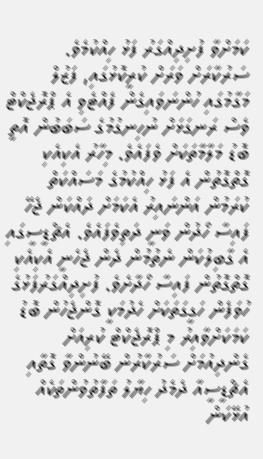ކަމަށްވާ ފުށިދިއްގަރު ފަޅު ހިއްކުމެވެ. ސަރުކާރަށް ވަރަށް ކުރީކޮޅުގައި, ފަޒުލް މަގާމުގައި ހުންނަވައިގެން ފެއްޓެވި އެ ޕްރޮޖެކްޓް ވެސް ރަނގަޅަށް ނުހިނގުމުގެ ސަބަބުން އޮތީ ބޮޑު މަލާމާތަކަށް ވެފައެވެ. މިހާރު އެކިއެކި ގޮތްގޮތުން އެ ފަޅު ހިއްކުމުގެ މަސައްކަތް ކުރަމުން އަންނައިރު އެކަމަށް ދައްކަން ޖެހޭ ފައިސާ ހޯދުން ވަނީ ދަތިވެފައެވެ. އެޗްޑީސީގައި އެ ގާބިލުކަން ނެތުމުން ދެން ޖެހެނީ އެކިއެކި ގޮތްގޮތުން ފައިސާ ހޯދާށެވެ. ފުށިދިއްގަރުފަޅުގެ ހުވަފެން ހަގީގަތަކަށް ހެދުމަކީ ގޮންޖެހުން ބޮޑު ކަމަކަށްވާއިރު މި ޕްރޮޖެކްޓް ކުރިއަށް ގެންދިއުމަށް ސަރުކާރުން ބޭނުންވާ ގޮތާއި އެޗްޑީސީއާ ދެމެދު ހިޔާލު ތަފާތުވުންތަކެއް އުޅޭކަން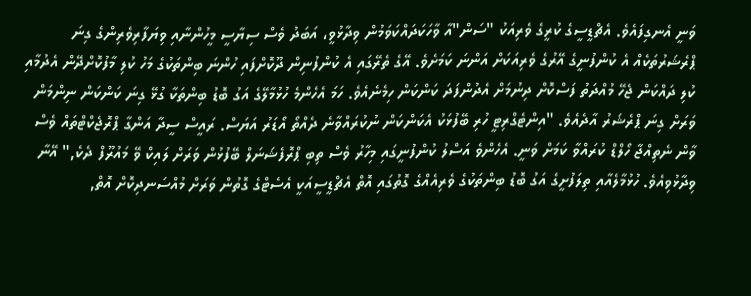ވަނީ އެނގިފައެވެ. އެޗްޑީސީގެ ކުރީގެ ވެރިއަކު "ސަން"އާ ވާހަކަދައްކަވަމުން ވިދާޅުވީ، އަބަދު ވެސް ސިޔާސީ މީހުންނާއި ވިޔަފާރިވެރިންގެ ގިނަ ޕްރެޝަރުތަކެއް އެ ކުންފުނީގެ އޭރުގެ ވެރިއަކަށް އަންނަ ކަމަށެވެ. އޭގެ ތެރޭގައި އެ ކުންފުނިން ދޫކޮށްފައި ހުންނަ ބިންތަކުގެ މަހު ކުލި މާފުކޮށްދޭން އެދުމާއި ކުލި ދައްކަން ޖެހޭ މުއްދަތު ފަސްކޮށް ދިނުމަށް އެދުންފަދަ ކަންކަން ހިމެނެއެވެ. ހަމަ އެހެންމެ ހުޅުމާލޭގެ އަގު ބޮޑު ބިންތަކާ ގުޅޭ ގިނަ ކަންކަން ނިންމަން ވަރަށް ގިނަ ޕްރެޝަރު އާދެއެވެ. "އިންޓެގްރިޓީ ހުރި ބޭފުޅަކު އެކަންކަން ނުކުރައްވާނެ ދެއްތޯ އޯޑަރު އަޔަސް. ރައީސް ސީދާ އަންގާ ޕްރޮޖެކްޓްތައް ވެސް ވާން ނެތިއްޖާ ހޯލްޑް ކުރައްވާ ކަމަށް ވަނީ. އެހެންވެ އަސްލު ކުންފުނީގައި މިހާރު ވެސް ތިބި ޕްރޮފެޝަނަލް ބޭފުޅުން ވަރަށް ލައިކް ވޭ މައުރޫފް ދެކެ," އޭނާ ވިދާޅުވިއެވެ. ހުޅުމާލެއާއި ތިލަފުށީގެ އަގު ބޮޑު ބިންތަކުގެ ވެރިއެއްގެ ގޮތުގައި އޮތް އެޗްޑީސީއަކީ އެސެޓްގެ ގޮތުން ވަރަށް މުއްސަނދިކޮށް އޮތް,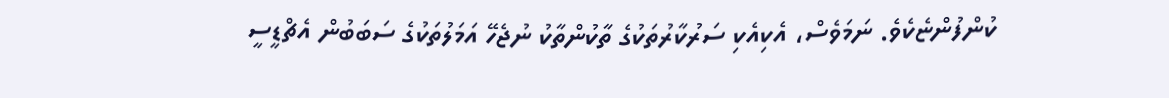ކުންފުންޏެކެވެ. ނަމަވެސް، އެކިއެކި ސަރުކާރުތަކުގެ ތާކުންތާކު ނުޖެހޭ އަމަލުތަކުގެ ސަބަބުން އެޗްޑީސީ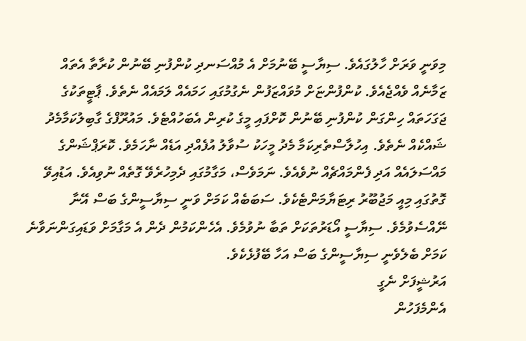މިވަނީ ވަރަށް ހާލުގައެވެ. ސިޔާސީ ބޭނުމަށް އެ މުއްސަނދި ކުންފުނި ބޭނުން ކުރާތާ އެތައް ޒަމާނެއް ވެއްޖެއެވެ. ކުންފުންޏަށް މުވައްޒަފުން ނެގުމުގައި ހަމައެއް ލަމައެއް ނެތެވެ. ޕާޓީތަކުގެ ޖަގަހަތައް ހިންގަން ކުންފުނި ބޭނުން ކޮށްފައި މީގެ ކުރިން އެބަހުއްޓެވެ. މައުރޫފްގެ ގާބިލުކަމާމެދު ޝައްކެއް ނެތެވެ. އިހުލާސްތެރިކަމާ މެދު މީހަކު ސުވާލު އުފެއްދި އަޑެއް ނާހަމެވެ. ކޮރަޕްޝަންގެ މައްސަލައެއް އަދި ފެންމައްޗެއް ނުވެއެވެ. ނަމަވެސް، މަގާމުގައި ދެމިހުރެވޭ ގޮތެއް ނުވިއެވެ. އަޑުއިވޭ ގޮތުގައި މިއީ މަޖުބޫރު ރިޓަޔާމަންޓެކެވެ. ސަބަބެއް ކަމަށް ވަނީ ސިޔާސީންގެ ބަސް އޭނާ ނޭއްސެވުމެވެ. ސިޔާސީ އޯޑަރުތަކަށް ތަބާ ނުވުމެވެ. އެހެންކަމުން ދެން އެ މަގާމަށް ވަޑައިގަންނަވާނެ ކަމަށް ބެލެވެނީ ސިޔާސީންގެ ބަސް އަހާ ބޭފުޅެކެވެ.
އަރުޝީފަށް ނެގީ
އެންމެފަހުން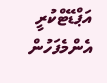އަޕްޑޭޓްކުރީ
އެންމެފަހުން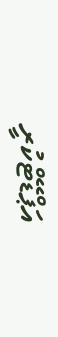އަޕްޑޭޓްކުރީ